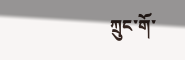ཀྲུང་གོ་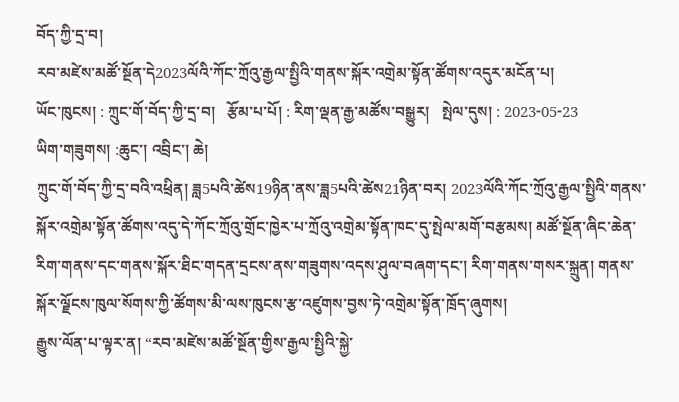བོད་ཀྱི་དྲ་བ།
རབ་མཛེས་མཚོ་སྔོན་དེ2023ལོའི་ཀོང་ཀྲོའུ་རྒྱལ་སྤྱིའི་གནས་སྐོར་འགྲེམ་སྟོན་ཚོགས་འདུར་མངོན་པ།
ཡོང་ཁུངས། : ཀྲུང་གོ་བོད་ཀྱི་དྲ་བ།   རྩོམ་པ་པོ། : རིག་ལྡན་རྒྱ་མཚོས་བསྒྱུར།   སྤེལ་དུས། : 2023-05-23
ཡིག་གཟུགས། :ཆུང་། འབྲིང་། ཆེ།
ཀྲུང་གོ་བོད་ཀྱི་དྲ་བའི་འཕྲིན། ཟླ5པའི་ཚེས19ཉིན་ནས་ཟླ5པའི་ཚེས21ཉིན་བར། 2023ལོའི་ཀོང་ཀྲོའུ་རྒྱལ་སྤྱིའི་གནས་སྐོར་འགྲེམ་སྟོན་ཚོགས་འདུ་དེ་ཀོང་ཀྲོའུ་གྲོང་ཁྱེར་པ་ཀྲོའུ་འགྲེམ་སྟོན་ཁང་དུ་སྤེལ་མགོ་བརྩམས། མཚོ་སྔོན་ཞིང་ཆེན་རིག་གནས་དང་གནས་སྐོར་ཐིང་གདན་དྲངས་ནས་གཟུགས་འདས་ཤུལ་བཞག་དང་། རིག་གནས་གསར་སྐྲུན། གནས་སྐོར་ལྗོངས་ཁུལ་སོགས་ཀྱི་ཚོགས་མི་ལས་ཁུངས་རྩ་འཛུགས་བྱས་ཏེ་འགྲེམ་སྟོན་ཁྲོད་ཞུགས།
རྒྱུས་ལོན་པ་ལྟར་ན། “རབ་མཛེས་མཚོ་སྔོན་གྱིས་རྒྱལ་སྤྱིའི་སྐྱེ་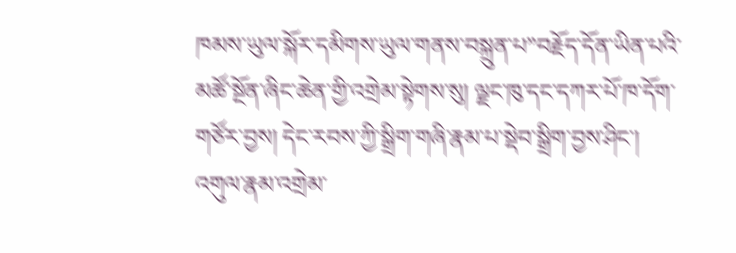ཁམས་ཡུལ་སྐོར་དམིགས་ཡུལ་གནས་བསྐྲུན་པ”བརྗོད་དོན་ཡིན་པའི་མཚོ་སྔོན་ཞིང་ཆེན་གྱི་འགྲེམ་སྟེགས་སུ། ལྗང་ཁུ་དང་དཀར་པོ་ཁ་དོག་གཙོར་བྱས། དེང་རབས་ཀྱི་སྒྲིག་གཞི་རྣམ་པ་སྡེབ་སྒྲིག་བྱས་ཤིང་། འགུལ་རྣམ་འགྲེམ་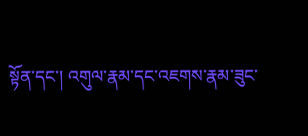སྟོན་དང་། འགུལ་རྣམ་དང་འཇགས་རྣམ་ཟུང་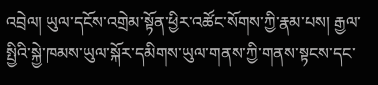འབྲེལ། ཡུལ་དངོས་འགྲེམ་སྟོན་ཕྱིར་འཚོང་སོགས་ཀྱི་རྣམ་པས། རྒྱལ་སྤྱིའི་སྐྱེ་ཁམས་ཡུལ་སྐོར་དམིགས་ཡུལ་གནས་ཀྱི་གནས་སྟངས་དང་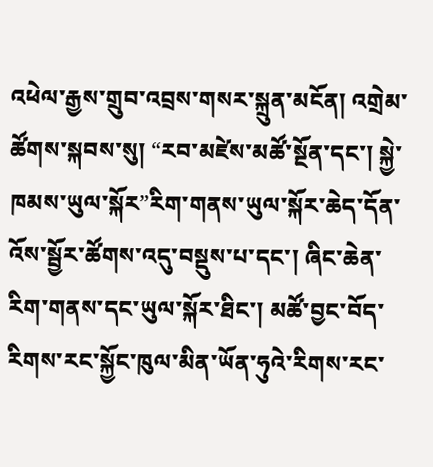འཕེལ་རྒྱས་གྲུབ་འབྲས་གསར་སྐྲུན་མངོན། འགྲེམ་ཚོགས་སྐབས་སུ། “རབ་མཛེས་མཚོ་སྔོན་དང་། སྐྱེ་ཁམས་ཡུལ་སྐོར”རིག་གནས་ཡུལ་སྐོར་ཆེད་དོན་འོས་སྦྱོར་ཚོགས་འདུ་བསྡུས་པ་དང་། ཞིང་ཆེན་རིག་གནས་དང་ཡུལ་སྐོར་ཐིང་། མཚོ་བྱང་བོད་རིགས་རང་སྐྱོང་ཁུལ་མིན་ཡོན་ཧུའེ་རིགས་རང་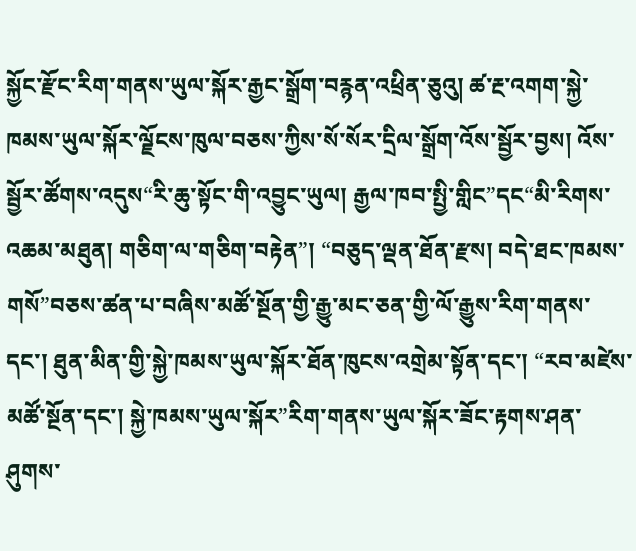སྐྱོང་རྫོང་རིག་གནས་ཡུལ་སྐོར་རྒྱང་སྒྲོག་བརྙན་འཕྲིན་ཅུའུ། ཚ་རྔ་འགག་སྐྱེ་ཁམས་ཡུལ་སྐོར་ལྗོངས་ཁུལ་བཅས་ཀྱིས་སོ་སོར་དྲིལ་སྒྲོག་འོས་སྦྱོར་བྱས། འོས་སྦྱོར་ཚོགས་འདུས“རི་ཆུ་སྟོང་གི་འབྱུང་ཡུལ། རྒྱལ་ཁབ་སྤྱི་གླིང”དང“མི་རིགས་འཆམ་མཐུན། གཅིག་ལ་གཅིག་བརྟེན”། “བཅུད་ལྡན་ཐོན་རྫས། བདེ་ཐང་ཁམས་གསོ”བཅས་ཚན་པ་བཞིས་མཚོ་སྔོན་གྱི་རྒྱུ་མང་ཅན་གྱི་ལོ་རྒྱུས་རིག་གནས་དང་། ཐུན་མིན་གྱི་སྐྱེ་ཁམས་ཡུལ་སྐོར་ཐོན་ཁུངས་འགྲེམ་སྟོན་དང་། “རབ་མཛེས་མཚོ་སྔོན་དང་། སྐྱེ་ཁམས་ཡུལ་སྐོར”རིག་གནས་ཡུལ་སྐོར་ཟོང་རྟགས་ཤན་ཤུགས་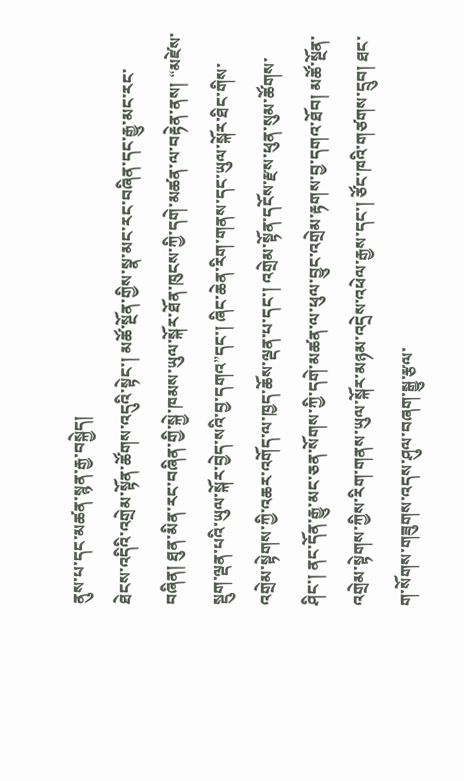ནུས་པ་དང་མཚན་སྙན་རྒྱ་བསྐྱེད།
ཐེངས་འདིའི་འགྲེམ་སྟོན་ཚོགས་འདུའི་སྟེང་། མཚོ་སྔོན་གྱིས་སྣ་མང་རང་བཞིན་དང་རྒྱུ་མང་རང་བཞིན། ཐུན་མིན་རང་བཞིན་གྱི་སྐྱེ་ཁམས་ཡུལ་སྐོར་ཐོན་ཁུངས་ཀྱི་དགེ་མཚན་ལ་བརྟེན་ནས། “མཛེས་སྡུག་ལྡན་པའི་ཡུལ་སྐོར་བྱེད་སའི་བྱ་དགའ”དང་། ཞིང་ཆེན་རིག་གནས་དང་ཡུལ་སྐོར་ཐིང་གིས་འགྲེམ་སྟེགས་ཀྱི་འཆར་འགོད་ལ་ཁྱད་ཆོས་ལྡན་པ་དང་། འགྲེམ་སྟོན་དངོས་རྫས་ཕུན་སུམ་ཚོགས་ཤིང་། ནང་དོན་རྒྱུ་མང་ཅན་སོགས་ཀྱི་དགེ་མཚན་ལ་ཕུལ་བྱུང་འགྲེམ་རྟགས་བྱ་དགའ་ཐོབ། མཚོ་སྔོན་འགྲེམ་སྟེགས་ཀྱིས་རིག་གནས་ཡུལ་སྐོར་མཉམ་འདྲེས་འཕེལ་རྒྱས་དང་། ཙོང་ཁའི་གཙགས་དྲུབ། ཐང་ག་སོགས་གཟུགས་འདས་ཤུལ་བཞག་སྒྱུ་རྩལ་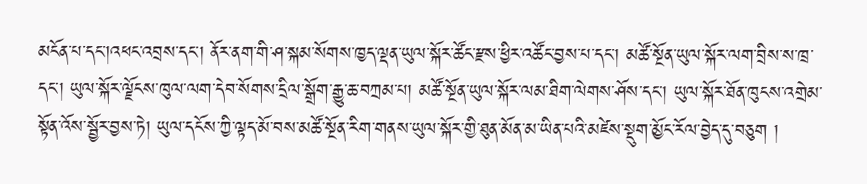མངོན་པ་དང་།འཕང་འབྲས་དང་། ནོར་ནག་གི་ཤ་སྐམ་སོགས་ཁྱད་ལྡན་ཡུལ་སྐོར་ཚོང་རྫས་ཕྱིར་འཚོང་བྱས་པ་དང་། མཚོ་སྔོན་ཡུལ་སྐོར་ལག་བྲིས་ས་ཁྲ་དང་། ཡུལ་སྐོར་ལྗོངས་ཁུལ་ལག་དེབ་སོགས་དྲིལ་སྒྲོག་རྒྱུ་ཆ་བཀྲམ་པ། མཚོ་སྔོན་ཡུལ་སྐོར་ལམ་ཐིག་ལེགས་ཤོས་དང་། ཡུལ་སྐོར་ཐོན་ཁུངས་འགྲེམ་སྟོན་འོས་སྦྱོར་བྱས་ཏེ། ཡུལ་དངོས་ཀྱི་ལྟད་མོ་བས་མཚོ་སྔོན་རིག་གནས་ཡུལ་སྐོར་གྱི་ཐུན་མོན་མ་ཡིན་པའི་མཛེས་སྡུག་མྱོང་རོལ་བྱེད་དུ་བཅུག །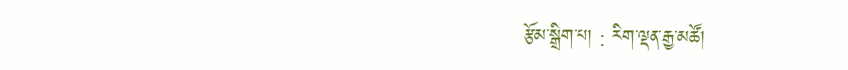རྩོམ་སྒྲིག་པ། : རིག་ལྡན་རྒྱ་མཚོ།